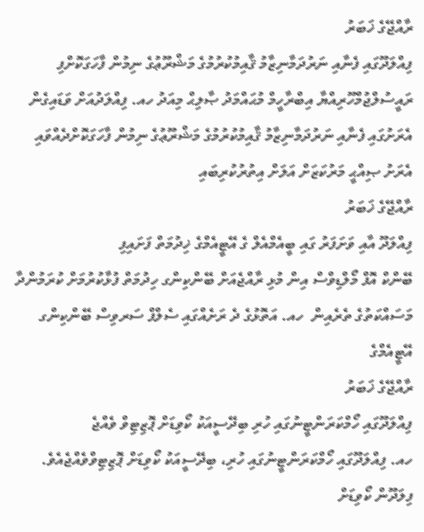ރާއްޖޭގެ ޚަބަރު
ފިއްލަދޫގައި ފެނާއި ނަރުދަމާނިޒާމު ޤާއިމުކުރުމުގެ މަޝްރޫޢުގެ ނިމުން ފާހަގަކޮށްފި
ރައީސުލްޖުމްހޫރިއްޔާ އިބްރާހީމް މުޙައްމަދު ޞާލިޙް މިއަދު ހއ. ފިއްލަދުއަށް ވަޑައިގެން އެރަށުގައި ފެނާއި ނަރުދަމާނިޒާމު ޤާއިމުކުރުމުގެ މަޝްރޫޢުގެ ނިމުން ފާހަގަކޮށްދެއްވައި އެރަށު ޞިއްޙީ މަރުކަޒަށް އަލަށް އިތުރުކުރިބައި
ރާއްޖޭގެ ޚަބަރު
ފިއްލަދޫ އާއި ވަށަފަރު ގައި ބީއެމްއެލް ގެ އޭޓީއެމްގެ ޚިދުމަތް ފަށައިފި
ބޭންކް އޮފް މޯލްޑިވްސް އިން މުޅި ރާއްޖެއަށް ބޭންކިންގ ހިދުމަތް ފުޅާކުރުމަށް ކުރަމުންދާ މަސައްކަތުގެ ތެރެއިން  ހއ. އަތޮޅުގެ ދެ ރަށެއްގައި ސެލްފް ސަރވިސް ބޭންކިންގ އޭޓީއެމްގެ
ރާއްޖޭގެ ޚަބަރު
ފިއްލަދޫގައި ހޯމްކަރަންޓީނުގައި ހުރި ބިދޭސީއަކު ކޯވިޑަށް ޕޮޒިޓިވް ވެއްޖެ
ހއ. ފިއްލަދޫގައި ހޯމްކަރަންޓީނުގައި ހުރި، ބިދޭސީއަކު ކޯވިޑަށް ޕޮޒިޓިވްވެއްޖެއެވެ.  ފިލަދޫން ކޯވިޑަށް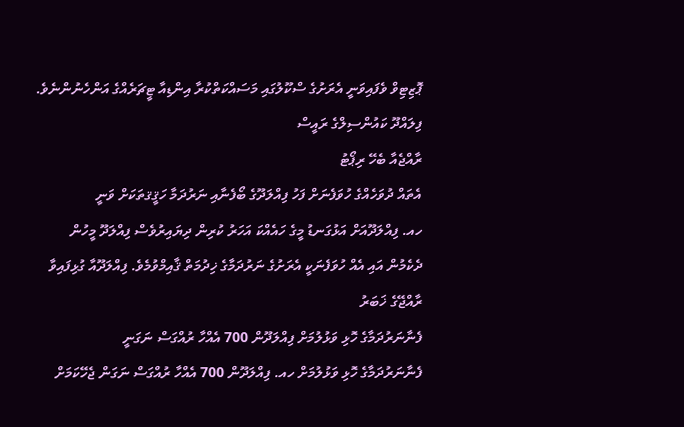ޕޮޒިޓިވް ވެފައިވަނީ އެރަށުގެ ސްކޫލުގައި މަސައްކަތްކުރާ އިންޑިއާ ޓީޗަރެއްގެ އަންހެނުންނެވެ. ފިލައްދޫ ކައުންސިލްގެ ރައީސް
ރާއްޖެއާ ބެހޭ ރިޕޯޓު
އެތައް ދުވަހެއްގެ ހުވަފެނަށް ފަހު ފިއްލަދޫގެ ބޯފެނާއި ނަރުދަމާ ހަޤީޤތަކަށް ވަނީ
ހއ. ފިއްލަދޫއަށް އަޅުގަނޑު މީގެ ހައެއްކަ އަހަރު ކުރިން ދިޔައިރުވެސް ފިއްލަދޫ މީހުން ދެކެމުން އައި އެއް ހުވަފެނަކީ އެރަށުގެ ނަރުދަމާގެ ޚިދުމަތް ޤާއިމްވުމެވެ. ފިއްލަދޫއާ ގުޅިފައިވާ
ރާއްޖޭގެ ޚަބަރު
ފެނާނަރުދަމާގެ ހޮޅި ވަޅުލުމަށް ފިއްލަދޫން 700 އެއްހާ ރުއްގަސް ނަގަނީ
ފެނާނަރުދަމާގެ ހޮޅި ވަޅުލުމަށް ހއ. ފިއްލަދޫން 700 އެއްހާ ރުއްގަސް ނަގަން ޖެހޭކަމަށް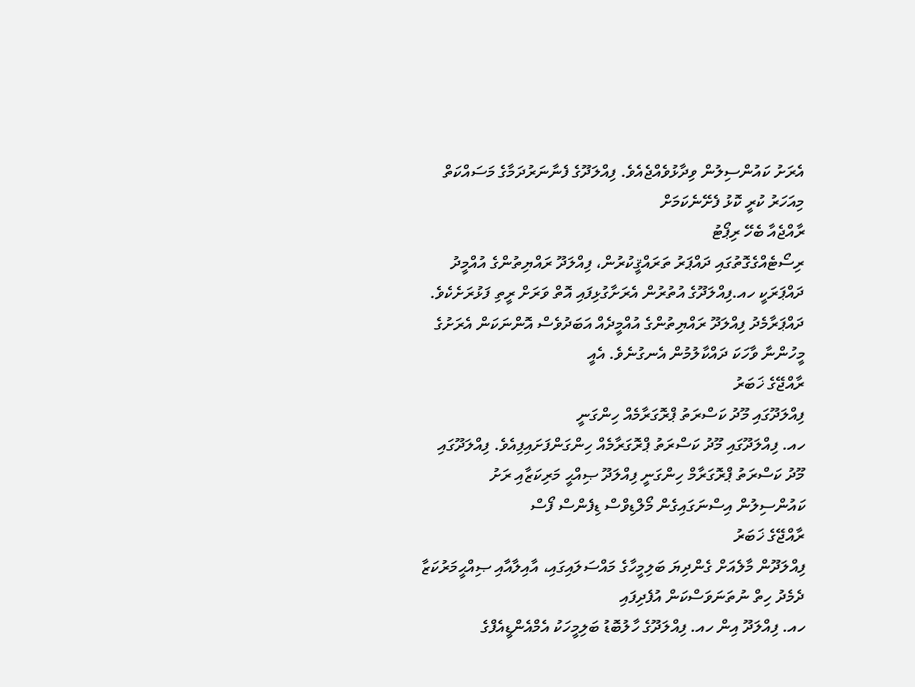އެރަށު ކައުންސިލުން ވިދާޅުވެއްޖެއެވެ. ފިއްލަދޫގެ ފެނާނަރުދަމާގެ މަސައްކަތް މިއަހަރު ކުރީ ކޮޅު ފެށޭނެކަމަށް
ރާއްޖެއާ ބެހޭ ރިޕޯޓު
ރިސޯޓެއްގެގޮތުގައި ދައްޕަރު ތަރައްޤީކުރުން، ފިއްލަދޫ ރައްޔިތުންގެ އުއްމީދު
ދައްޕަރަކީ ހއ.ފިއްލަދޫގެ އުތުރުން އެރަށާގުޅިފައި އޮތް ވަރަށް ރީތި ފަޅުރަށެކެވެ. ދައްޕަރާމެދު ފިއްލަދޫ ރައްޔިތުންގެ އުއްމީދެއް އަބަދުވެސް އޮންނަކަން އެރަށުގެ މީހުންނާ ވާހަކަ ދައްކާލުމުން އެނގުނެވެ. އެއީ
ރާއްޖޭގެ ޚަބަރު
ފިއްލަދޫގައި މޫދު ކަސްރަތު ޕްރޮގަރާމެއް ހިންގަނީ
ހއ. ފިއްލަދޫގައި މޫދު ކަސްރަތު ޕްރޮގަރާމެއް ހިންގަންފަށައިފިއެވެ. ފިއްލަދޫގައި މޫދު ކަސްރަތު ޕްރޮގަރާމް ހިންގަނީ ފިއްލަދޫ ޞިއްޙީ މަރިކަޒާއި ރަށު ކައުންސިލުން އިސްނަގައިގެން މޯލްޑިވްސް ޑިފެންސް ފޯސް
ރާއްޖޭގެ ޚަބަރު
ފިއްލަދޫން މާލެއަށް ގެންދިޔަ ބަލިމީހާގެ މައްސަލައިގައި، އާއިލާއާއި ޞިއްޙީމަރުކަޒާ ދެމެދު ހިތް ނުތަނަވަސްކަން އުފެދިފައި
ހއ. ފިއްލަދޫ އިން ހއ. ފިއްލަދޫގެ ހާލުބޮޑު ބަލިމީހަކު އެމްއެންޑީއެފްގެ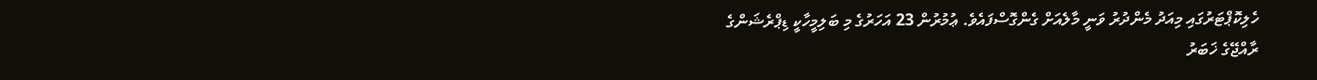ހެލިކޮޕްޓަރުގައި މިއަދު މެންދުރު ވަނީ މާލެއަށް ގެންގޮސްފައެވެ. ޢުމުރުން 23 އަހަރުގެ މި ބަލިމީހާކީ ޑިޕްރެޝަންގެ
ރާއްޖޭގެ ޚަބަރު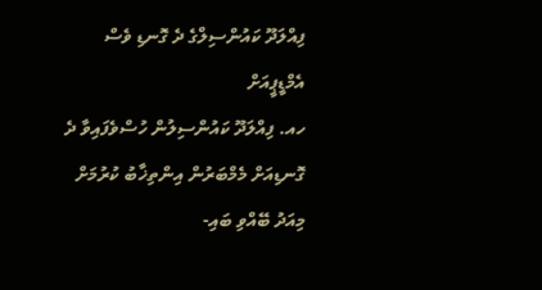ފިއްލަދޫ ކައުންސިލްގެ ދެ ގޮނޑި ވެސް އެމްޑީޕީއަށް
ހއ. ފިއްލަދޫ ކައުންސިލުން ހުސްވެފައިވާ ދެ ގޮނޑިއަށް މެމްބަރުން އިންތިޚާބު ކުރުމަށް މިއަދު ބޭއްވި ބައި-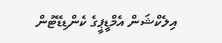އިލެކްޝަން އެމްޑީޕީގެ ކެންޑިޑޭޓުން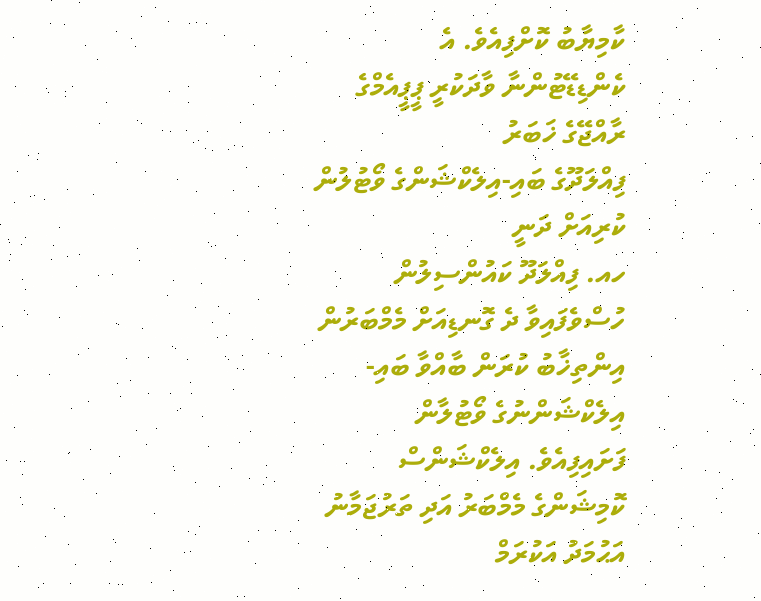ކާމިޔާބު ކޮށްފިއެވެ. އެ ކެންޑިޑޭޓުންނާ ވާދަކުރީ ޕީޕީއެމްގެ
ރާއްޖޭގެ ޚަބަރު
ފިއްލަދޫގެ ބައި-އިލެކްޝަންގެ ވޯޓުލުން ކުރިއަށް ދަނީ
ހއ. ފިއްލަދޫ ކައުންސިލުން ހުސްވެފައިވާ ދެ ގޮނޑިއަށް މެމްބަރުން އިންތިޚާބު ކުރަން ބާއްވާ ބައި-އިލެކްޝަންނުގެ ވޯޓުލާން ފަށައިފިއެވެ. އިލެކްޝަންސް ކޮމިޝަންގެ މެމްބަރު އަދި ތަރުޖަމާނު އަޙުމަދު އަކުރަމް